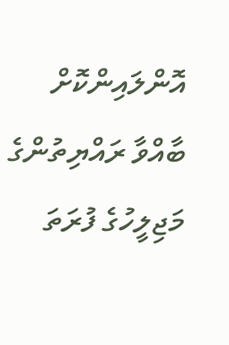އޮންލައިންކޮށް ބާއްވާ ރައްޔިތުންގެ މަޖިލީހުގެ ފުރަތަ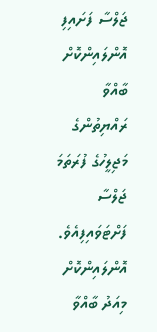ޖަލްސާ ފަށައިފި
އޮންލައިންކޮށް ބާއްވާ ރައްޔިތުންގެ މަޖިލީހުގެ ފުރަތަމަ ޖަލްސާ ފަށްޓަވައިފިއެވެ. އޮންލައިންކޮށް މިއަދު ބާއްވާ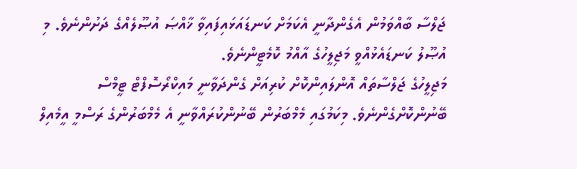ޖަލްސާ ބާއްވަމުން އެގެންދާނީ އެކަމަށް ކަނޑައަޅައިފައިވާ ޚާއްޞަ އުޞޫލެއްގެ ދަށުންނެވެ. މި އުޞޫލު ކަނޑައެޅުއްވީ މަޖިލީހުގެ އާއްމު ކޮމެޓީންނެވެ.
މަޖިލީހުގެ ޖަލްސާތައް އޮންލައިންކޮށް ކުރިއަށް ގެންދަވާނީ މައިކްރޯސޮފްޓް ޓީމްސް ބޭނުންކޮށްގެންނެވެ. މިކަމުގައި މެމްބަރުން ބޭނުންކުރައްވާނީ އެ މެމްބަރުންގެ ރަސްމީ އީމެއިލް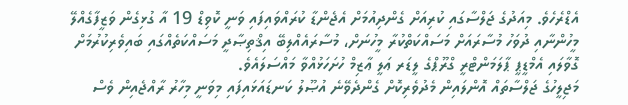އެޑްރެހެވެ. މިއަދުގެ ޖަލްސާގައި ކުރިއަށް ގެންދިއުމަށް އެޖެންޑާ ކުރައްވައިފައި ވަނީ ކޮވިޑް 19 އާ ގުޅިގެން ވަޒީފާގެއްލޭ މީހުންނާއި ދުވަހު މުސާރައަށް މަސައްކަތްކުރާ މީހުނަށް، މުސާރައެއްލިބޭ އިޤްތިޞާދީ މަސައްކަތެއްގައި ބައިވެރިކުރުމަށް ގޮވާލައި އެމްޑީޕީ ޕާލަމަންޓްރީ ގްރޫޕްގެ ލީޑަރ ޢަލީ ޢާޒިމް ހުށަހަޅުއްވާ މައްސަލައެވެ.
މަޖިލީހުގެ ޖަލްސާތައް އޮންލައިން މެދުވެރިކޮށް ގެންދެވޭނެ އުޞޫލު ކަނޑައަޅައިފައި މިވަނީ މިހާރު ރާއްޖެއިން ވެސް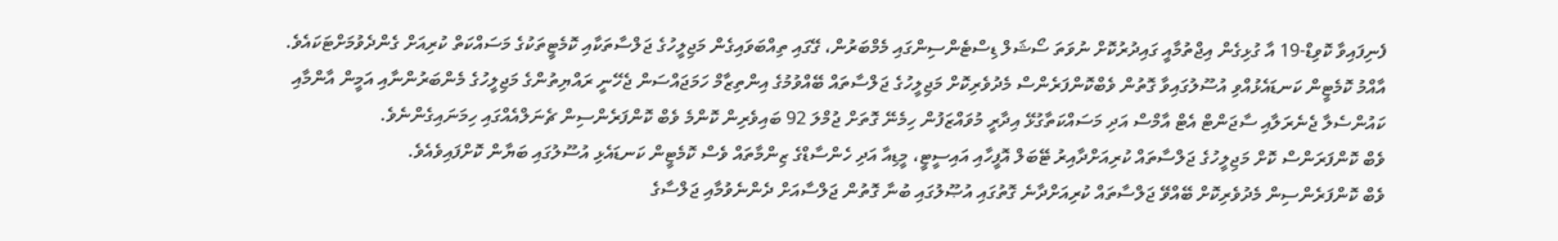ފެނިފައިވާ ކޮވިޑް-19 އާ ގުޅިގެން އިޖްތުމާއީ ގައިދުރުކޮށް ނުވަތަ ސޯޝަލް ޑިސްޓެންސިންގައި މެމްބަރުން، ގޭގައި ތިއްބަވައިގެން މަޖިލީހުގެ ޖަލްސާތަކާއި ކޮމެޓީތަކުގެ މަސައްކަތް ކުރިއަށް ގެންދެވުމަށްޓަކައެވެ.
އާއްމު ކޮމެޓީން ކަނޑައެޅުއްވި އުސޫލުގައިވާ ގޮތުން ވެބްކޮންފަރެންސް މެދުވެރިކޮށް މަޖިލީހުގެ ޖަލްސާތައް ބޭއްވުމުގެ އިންތިޒާމް ހަމަޖައްސަން ޖެހޭނީ ރައްޔިތުންގެ މަޖިލީހުގެ މެންބަރުންނާއި އަމީން އާންމާއި ކައުންސެލާ ޖެނެރަލާއި ސާޖަންޓް އެޓް އާމްސް އަދި މަސައްކަތާގުޅޭ އިދާރީ މުވައްޒަފުން ހިމެނޭ ގޮތަށް ޖުމްލަ 92 ބައިވެރިން ކޮންމެ ވެބް ކޮންފަރެންސިން ޗެނަލްއެއްގައި ހިމަނައިގެންނެވެ.
ވެބް ކޮންފަރަންސް ކޮށް މަޖިލީހުގެ ޖަލްސާތައް ކުރިއަށްދާއިރު ޓޭބަލް އޮފީހާއި އައިސީޓީ، މީޑިއާ އަދި ހެންސާޑްގެ ޒިންމާތައް ވެސް ކޮމެޓީން ކަނޑައެޅި އުސޫލުގައި ބަޔާން ކޮށްފައިވެއެވެ.
ވެބް ކޮންފަރެންސިން މެދުވެރިކޮށް ބޭއްވޭ ޖަލްސާތައް ކުރިއަށްދާނެ ގޮތުގައި އުޞޫލުގައި ބުނާ ގޮތުން ޖަލްސާއަށް ދެންނެވުމާއި ޖަލްސާގެ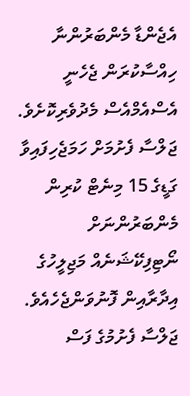އެޖެންޑާ މެންބަރުންނާ ހިއްސާކުރަން ޖެހެނީ އެސްއެމްއެސް މެދުވެރިކޮށެވެ. ޖަލްސާ ފެށުމަށް ހަމަޖެހިފައިވާ ގަޑީގެ 15 މިނެޓް ކުރިން މެންބަރުންނަށް ނޯޓިފިކޭޝަނެއް މަޖިލީހުގެ އިދާރާއިން ފޮނުވަންޖެހެއެވެ. ޖަލްސާ ފެށުމުގެ ފަސް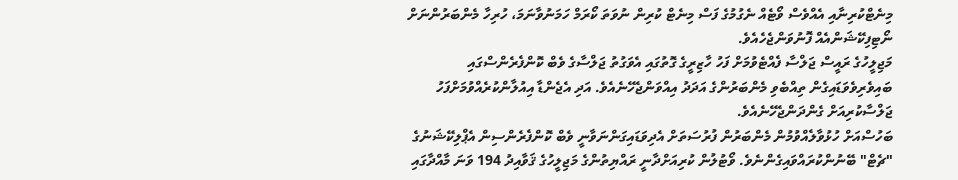މިނެޓްކުރިނާއި އެއްވެސް ވޯޓެއް ނެގުމުގެ ފަސް މިނެޓް ކުރިން ނުވަތަ ކޯރަމް ހަމަނުވާނަމަ، ހުރިހާ މެންބަރުންނަށް ނޯޓިފިކޭޝަންއެއް ފޮނުވަންޖެހެއެވެ.
މަޖިލީހުގެ ރައީސް ޖަލްސާ ފެއްޓެވުމަށް ފަހު ހާޒިރީގެ ގޮތުގައި އެވަގުތު ޖަލްސާގެ ވެބް ކޮންފެރެންސްގައި ބައިވެރިވެވަޑައިގެން ތިއްބެވި މެންބަރުންގެ އަދަދު އިއްވަންޖެހޭނެއެވެ. އަދި އެޖެންޑާ އިއުލާންކުރެއްވުމަށްފަހު ޖަލްސާކުރިއަށް ގެންދަންޖެހޭނެއެވެ.
ބަހުސްއަށް ހުޅުވާލެއްވުމުން މެންބަރުން ފުރުސަތަށް އެދިވަޑައިގަންނަވާނީ ވެބް ކޮންފެރެންސިން އެޕްލިކޭޝަނުގެ "ޗެޓް" ބޭނުންކުރައްވައިގެންނެވެ. ވޯޓުލުން ކުރިއަށްދާނީ ރައްޔިތުންގެ މަޖިލީހުގެ ޤަވާއިދު 194 ވަނަ މާއްދާގައި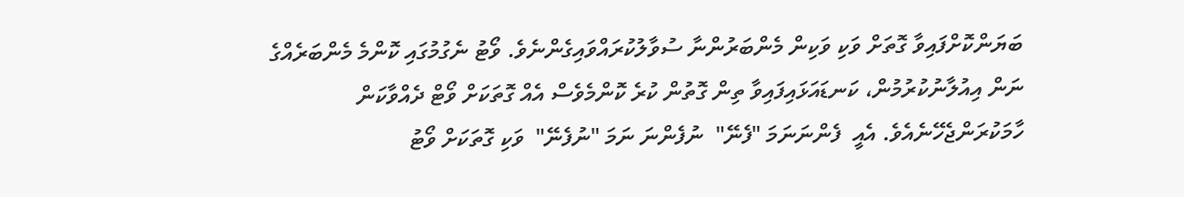ބަޔަންކޮށްފައިވާ ގޮތަށް ވަކި ވަކިން މެންބަރުންނާ ސުވާލުކުރައްވައިގެންނެވެ. ވޯޓު ނެގުމުގައި ކޮންމެ މެންބަރެއްގެ ނަން އިއުލާނުކުރުމުން، ކަނޑައަޅައިފައިވާ ތިން ގޮތުން ކުރެ ކޮންމެވެސް އެއް ގޮތަކަށް ވޯޓް ދެއްވާކަން ހާމަކުރަންޖެހޭނެއެވެ. އެއީ  ފެންނަނަމަ "ފެނޭ"  ނުފެންނަ ނަމަ "ނުފެނޭ"  ވަކި ގޮތަކަށް ވޯޓު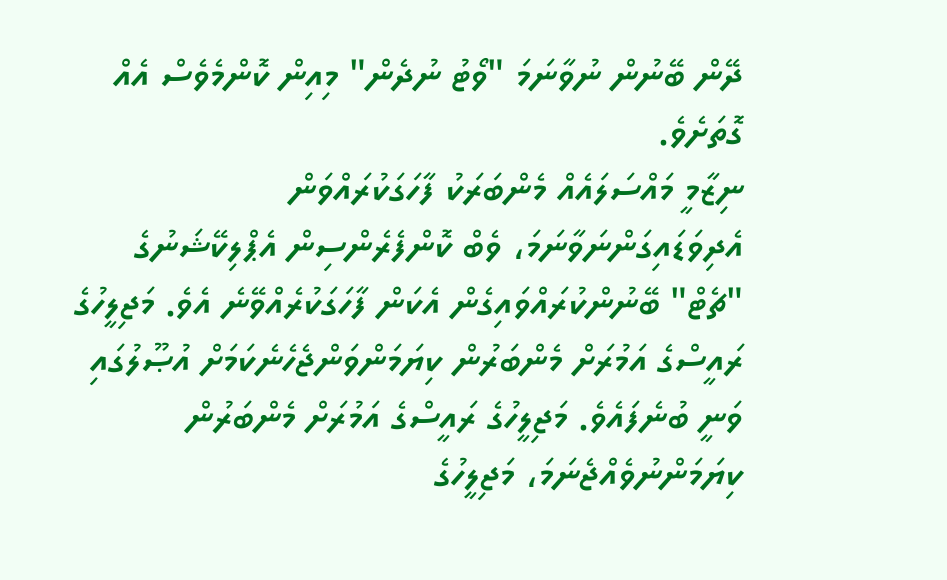ދޭން ބޭނުން ނުވާނަމަ "ވޯޓު ނުދެން" މިއިން ކޮންމެވެސް އެއް ގޮތަށެވެ.
ނިޒާމީ މައްސަލައެއް މެންބަރަކު ފާހަގަކުރައްވަން އެދިވަޑައިގަންނަވާނަމަ، ވެބް ކޮންފެރެންސިން އެޕްލިކޭޝަނުގެ "ޗެޓް" ބޭނުންކުރައްވައިގެން އެކަން ފާހަގަކުރެއްވޭނެ އެވެ. މަޖިލީހުގެ ރައީސްގެ އަމުރަށް މެންބަރުން ކިޔަމަންވަންޖެހެނެކަމަށް އުޞޫލުގައި ވަނީ ބުނެފައެވެ. މަޖިލީހުގެ ރައީސްގެ އަމުރަށް މެންބަރުން ކިޔަމަންނުވެއްޖެނަމަ، މަޖިލީހުގެ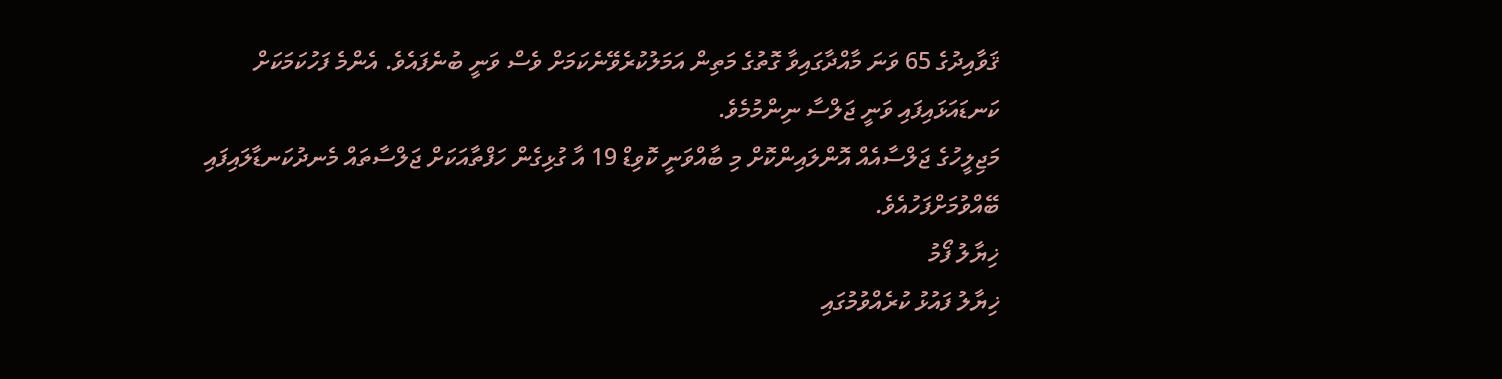ޤަވާއިދުގެ 65 ވަނަ މާއްދާގައިވާ ގޮތުގެ މަތިން އަމަލުކުރެވޭނެކަމަށް ވެސް ވަނީ ބުނެފައެވެ. އެންމެ ފަހުކަމަކަށް ކަނޑައަޅައިފައި ވަނީ ޖަލްސާ ނިންމުމެވެ.
މަޖިލީހުގެ ޖަލްސާއެއް އޮންލައިންކޮށް މި ބާއްވަނީ ކޮވިޑް 19 އާ ގުޅިގެން ހަފްތާއަކަށް ޖަލްސާތައް މެނދުކަނޑާލައިފައި ބޭއްވުމަށްފަހުއެވެ.
ޚިޔާލު ފޯމު
ޚިޔާލު ފައުޅު ކުރެއްވުމުގައި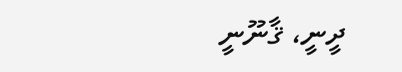ދީނީ، ޤާނޫނީ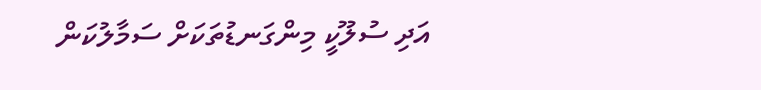އަދި ސުލޫކީ މިންގަނޑުތަކަށް ސަމާލުކަން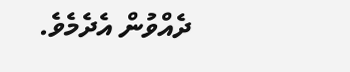ދެއްވުން އެދެމެވެ.